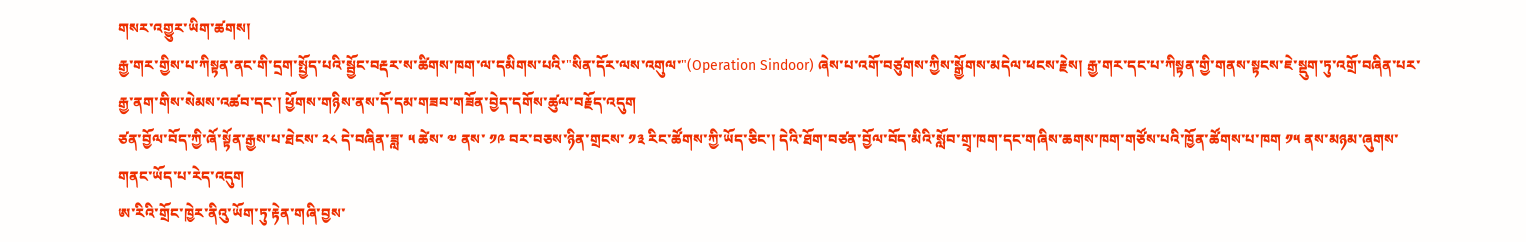གསར་འགྱུར་ཡིག་ཚགས།
རྒྱ་གར་གྱིས་པ་ཀིསྟན་ནང་གི་དྲག་སྤྱོད་པའི་སྦྱོང་བརྡར་ས་ཚིགས་ཁག་ལ་དམིགས་པའི་"སིན་དོར་ལས་འགུལ་"(Operation Sindoor) ཞེས་པ་འགོ་བཙུགས་ཀྱིས་སྒྱོགས་མདེལ་ཕངས་རྗེས། རྒྱ་གར་དང་པ་ཀིསྟན་གྱི་གནས་སྟངས་ཇེ་སྡུག་ཏུ་འགྲོ་བཞིན་པར་རྒྱ་ནག་གིས་སེམས་འཚབ་དང་། ཕྱོགས་གཉིས་ནས་དོ་དམ་གཟབ་གཟོན་བྱེད་དགོས་ཚུལ་བརྗོད་འདུག
ཙན་བྱོལ་བོད་ཀྱི་ཞོ་སྟོན་རྒྱས་པ་ཐེངས་ ༢༨ དེ་བཞིན་ཟླ་ ༥ ཚེས་ ༧ ནས་ ༡༩ བར་བཅས་ཉིན་གྲངས་ ༡༣ རིང་ཚོགས་ཀྱི་ཡོད་ཅིང་། དེའི་ཐོག་བཙན་བྱོལ་བོད་མིའི་སློབ་གྲྭ་ཁག་དང་གཞིས་ཆགས་ཁག་གཙོས་པའི་ཁྱོན་ཚོགས་པ་ཁག ༡༥ ནས་མཉམ་ཞུགས་གནང་ཡོད་པ་རེད་འདུག
ཨ་རིའི་གྲོང་ཁྱེར་ནིའུ་ཡོག་ཏུ་རྟེན་གཞི་བྱས་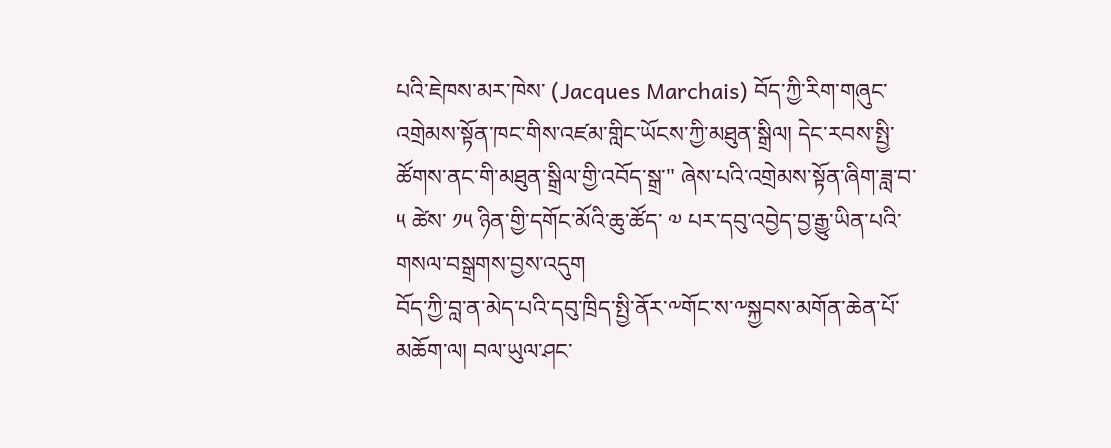པའི་ཇེཁས་མར་ཁེས་ (Jacques Marchais) བོད་ཀྱི་རིག་གཞུང་འགྲེམས་སྟོན་ཁང་གིས་འཛམ་གླིང་ཡོངས་ཀྱི་མཐུན་སྒྲིལ། དེང་རབས་སྤྱི་ཚོགས་ནང་གི་མཐུན་སྒྲིལ་གྱི་འབོད་སྒྲ་" ཞེས་པའི་འགྲེམས་སྟོན་ཞིག་ཟླ་བ་ ༥ ཚེས་ ༡༥ ཉིན་གྱི་དགོང་མོའི་ཆུ་ཚོད་ ༧ པར་དབུ་འབྱེད་བྱ་རྒྱུ་ཡིན་པའི་གསལ་བསྒྲགས་བྱས་འདུག
བོད་ཀྱི་བླ་ན་མེད་པའི་དབུ་ཁྲིད་སྤྱི་ནོར་༸གོང་ས་༸སྐྱབས་མགོན་ཆེན་པོ་མཆོག་ལ། བལ་ཡུལ་ཤང་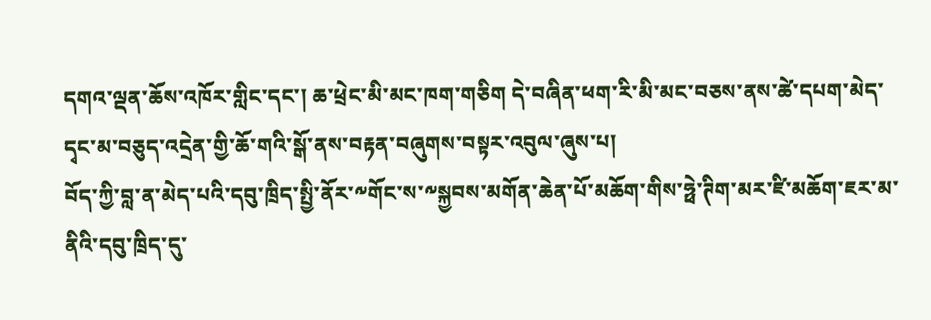དགའ་ལྡན་ཆོས་འཁོར་གླིང་དང་། ཆ་ཕྲེང་མི་མང་ཁག་གཅིག དེ་བཞིན་ཕག་རི་མི་མང་བཅས་ནས་ཚེ་དཔག་མེད་དྭང་མ་བཅུད་འདྲེན་གྱི་ཆོ་གའི་སྒོ་ནས་བརྟན་བཞུགས་བསྟར་འབུལ་ཞུས་པ།
བོད་ཀྱི་བླ་ན་མེད་པའི་དབུ་ཁྲིད་སྤྱི་ནོར་༸གོང་ས་༸སྐྱབས་མགོན་ཆེན་པོ་མཆོག་གིས་ཧྥེ་ཊིག་མར་ཛི་མཆོག་ཇར་མ་ནིའི་དབུ་ཁྲིད་དུ་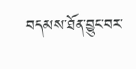བདམས་ཐོན་བྱུང་བར་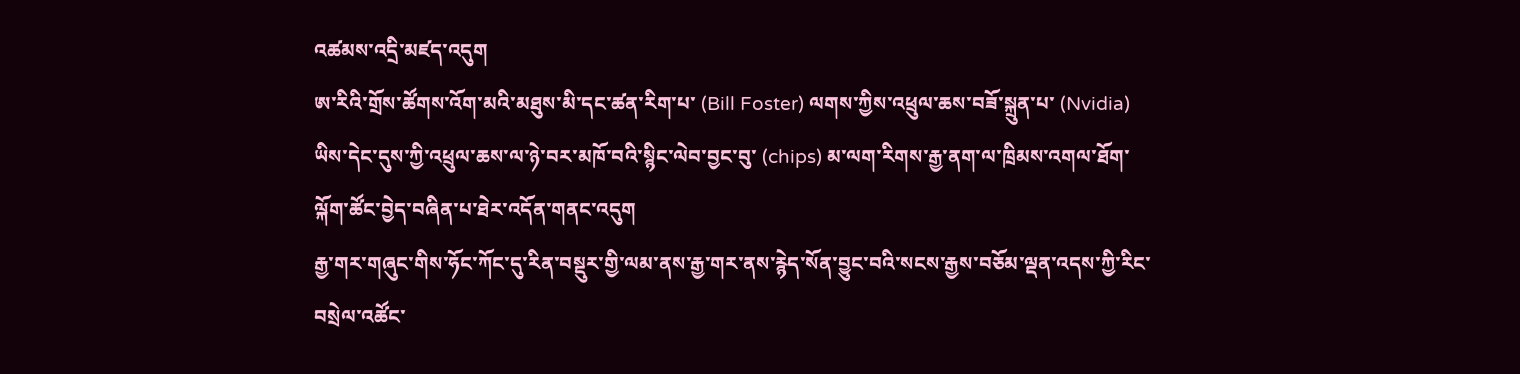འཚམས་འདྲི་མཛད་འདུག
ཨ་རིའི་གྲོས་ཚོགས་འོག་མའི་མཐུས་མི་དང་ཚན་རིག་པ་ (Bill Foster) ལགས་ཀྱིས་འཕྲུལ་ཆས་བཟོ་སྐྲུན་པ་ (Nvidia) ཡིས་དེང་དུས་ཀྱི་འཕྲུལ་ཆས་ལ་ཉེ་བར་མཁོ་བའི་སྙིང་ལེབ་བྱང་བུ་ (chips) མ་ལག་རིགས་རྒྱ་ནག་ལ་ཁྲིམས་འགལ་ཐོག་ལྐོག་ཚོང་བྱེད་བཞིན་པ་ཐེར་འདོན་གནང་འདུག
རྒྱ་གར་གཞུང་གིས་ཧོང་ཀོང་དུ་རིན་བསྡུར་གྱི་ལམ་ནས་རྒྱ་གར་ནས་རྙེད་སོན་བྱུང་བའི་སངས་རྒྱས་བཅོམ་ལྡན་འདས་ཀྱི་རིང་བསྲེལ་འཚོང་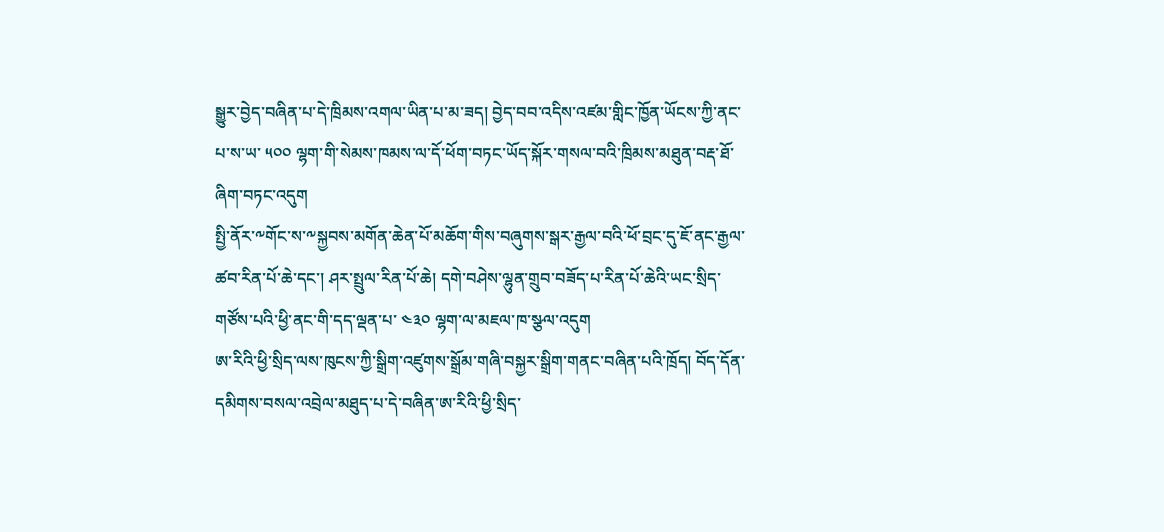སྒྱུར་བྱེད་བཞིན་པ་དེ་ཁྲིམས་འགལ་ཡིན་པ་མ་ཟད། བྱེད་བབ་འདིས་འཛམ་གླིང་ཁྱོན་ཡོངས་ཀྱི་ནང་པ་ས་ཡ་ ༥༠༠ ལྷག་གི་སེམས་ཁམས་ལ་དོ་ཕོག་བཏང་ཡོད་སྐོར་གསལ་བའི་ཁྲིམས་མཐུན་བརྡ་ཐོ་ཞིག་བཏང་འདུག
སྤྱི་ནོར་༸གོང་ས་༸སྐྱབས་མགོན་ཆེན་པོ་མཆོག་གིས་བཞུགས་སྒར་རྒྱལ་བའི་ཕོ་བྲང་དུ་ཇོ་ནང་རྒྱལ་ཚབ་རིན་པོ་ཆེ་དང་། ཤར་སྤྲུལ་རིན་པོ་ཆེ། དགེ་བཤེས་ལྷུན་གྲུབ་བཟོད་པ་རིན་པོ་ཆེའི་ཡང་སྲིད་གཙོས་པའི་ཕྱི་ནང་གི་དད་ལྡན་པ་ ༤༣༠ ལྷག་ལ་མཇལ་ཁ་སྩལ་འདུག
ཨ་རིའི་ཕྱི་སྲིད་ལས་ཁུངས་ཀྱི་སྒྲིག་འཛུགས་སྒྲོམ་གཞི་བསྐྱར་སྒྲིག་གནང་བཞིན་པའི་ཁྲོད། བོད་དོན་དམིགས་བསལ་འབྲེལ་མཐུད་པ་དེ་བཞིན་ཨ་རིའི་ཕྱི་སྲིད་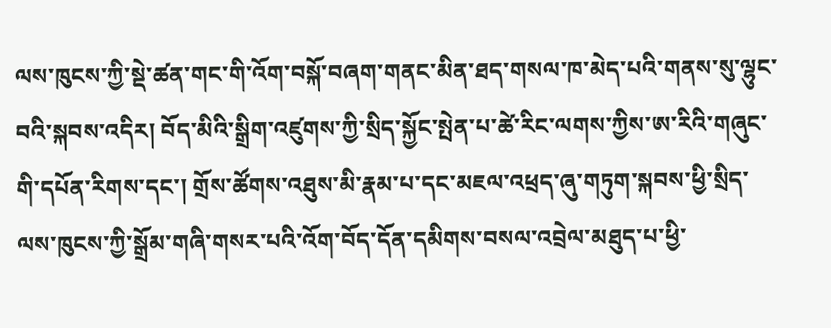ལས་ཁུངས་ཀྱི་སྡེ་ཚན་གང་གི་འོག་བསྐོ་བཞག་གནང་མིན་ཐད་གསལ་ཁ་མེད་པའི་གནས་སུ་ལྷུང་བའི་སྐབས་འདིར། བོད་མིའི་སྒྲིག་འཛུགས་ཀྱི་སྲིད་སྐྱོང་སྤེན་པ་ཚེ་རིང་ལགས་ཀྱིས་ཨ་རིའི་གཞུང་གི་དཔོན་རིགས་དང་། གྲོས་ཚོགས་འཐུས་མི་རྣམ་པ་དང་མཇལ་འཕྲད་ཞུ་གཏུག་སྐབས་ཕྱི་སྲིད་ལས་ཁུངས་ཀྱི་སྒྲོམ་གཞི་གསར་པའི་འོག་བོད་དོན་དམིགས་བསལ་འབྲེལ་མཐུད་པ་ཕྱི་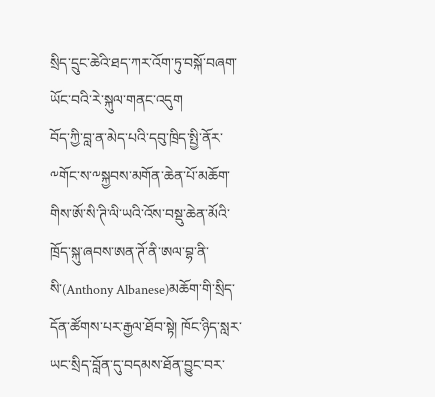སྲིད་དྲུང་ཆེའི་ཐད་ཀར་འོག་ཏུ་བསྐོ་བཞག་ཡོང་བའི་རེ་སྐུལ་གནང་འདུག
བོད་ཀྱི་བླ་ན་མེད་པའི་དབུ་ཁྲིད་སྤྱི་ནོར་༸གོང་ས་༸སྐྱབས་མགོན་ཆེན་པོ་མཆོག་གིས་ཨོ་སི་ཊི་ལི་ཡའི་འོས་བསྡུ་ཆེན་མོའི་ཁྲོད་སྐུ་ཞབས་ཨན་ཊོ་ནི་ཨལ་བྷ་ནི་སི་(Anthony Albanese)མཆོག་གི་སྲིད་དོན་ཚོགས་པར་རྒྱལ་ཐོབ་སྟེ། ཁོང་ཉིད་སླར་ཡང་སྲིད་བློན་དུ་བདམས་ཐོན་བྱུང་བར་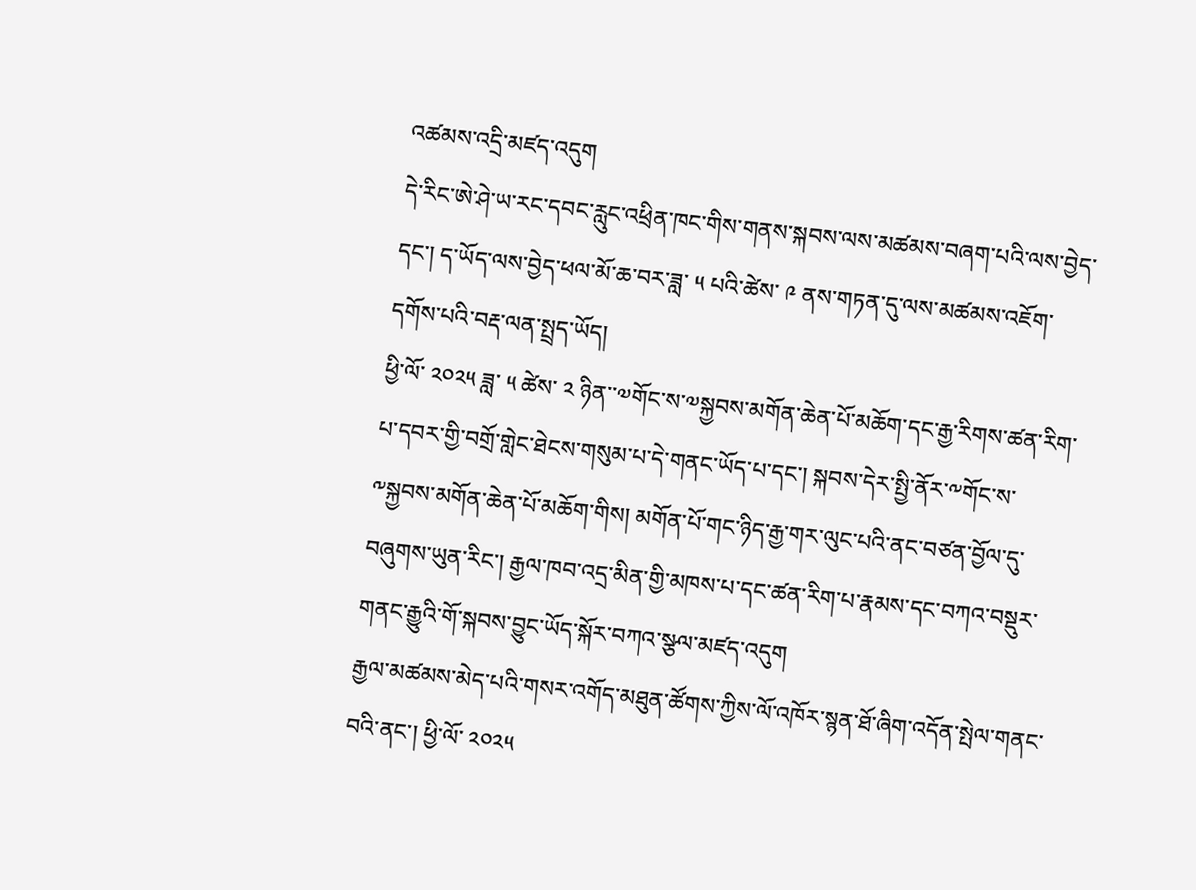འཚམས་འདྲི་མཛད་འདུག
དེ་རིང་ཨེ་ཤེ་ཡ་རང་དབང་རླུང་འཕྲིན་ཁང་གིས་གནས་སྐབས་ལས་མཚམས་བཞག་པའི་ལས་བྱེད་དང་། ད་ཡོད་ལས་བྱེད་ཕལ་མོ་ཆ་བར་ཟླ་ ༥ པའི་ཚེས་ ༩ ནས་གཏན་དུ་ལས་མཚམས་འཇོག་དགོས་པའི་བརྡ་ལན་སྤྲད་ཡོད།
ཕྱི་ལོ་ ༢༠༢༥ ཟླ་ ༥ ཚེས་ ༢ ཉིན་་༧གོང་ས་༧སྐྱབས་མགོན་ཆེན་པོ་མཆོག་དང་རྒྱ་རིགས་ཚན་རིག་པ་དབར་གྱི་བགྲོ་གླེང་ཐེངས་གསུམ་པ་དེ་གནང་ཡོད་པ་དང་། སྐབས་དེར་སྤྱི་ནོར་༸གོང་ས་༸སྐྱབས་མགོན་ཆེན་པོ་མཆོག་གིས། མགོན་པོ་གང་ཉིད་རྒྱ་གར་ལུང་པའི་ནང་བཙན་བྱོལ་དུ་བཞུགས་ཡུན་རིང་། རྒྱལ་ཁབ་འདྲ་མིན་གྱི་མཁས་པ་དང་ཚན་རིག་པ་རྣམས་དང་བཀའ་བསྡུར་གནང་རྒྱུའི་གོ་སྐབས་བྱུང་ཡོད་སྐོར་བཀའ་སྩལ་མཛད་འདུག
རྒྱལ་མཚམས་མེད་པའི་གསར་འགོད་མཐུན་ཚོགས་ཀྱིས་ལོ་འཁོར་སྙན་ཐོ་ཞིག་འདོན་སྤེལ་གནང་བའི་ནང་། ཕྱི་ལོ་ ༢༠༢༥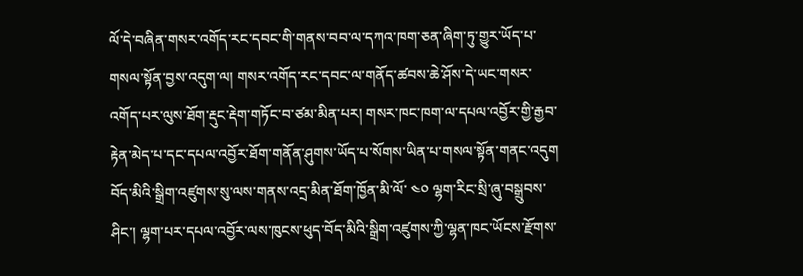ལོ་དེ་བཞིན་གསར་འགོད་རང་དབང་གི་གནས་བབ་ལ་དཀའ་ཁག་ཅན་ཞིག་ཏུ་གྱུར་ཡོད་པ་གསལ་སྟོན་བྱས་འདུག་ལ། གསར་འགོད་རང་དབང་ལ་གནོད་ཚབས་ཆེ་ཤོས་དེ་ཡང་གསར་འགོད་པར་ལུས་ཐོག་རྡུང་རྡེག་གཏོང་བ་ཙམ་མིན་པར། གསར་ཁང་ཁག་ལ་དཔལ་འབྱོར་གྱི་རྒྱབ་རྟེན་མེད་པ་དང་དཔལ་འབྱོར་ཐོག་གནོན་ཤུགས་ཡོད་པ་སོགས་ཡིན་པ་གསལ་སྟོན་གནང་འདུག
བོད་མིའི་སྒྲིག་འཛུགས་སུ་ལས་གནས་འདྲ་མིན་ཐོག་ཁྱོན་མི་ལོ་ ༤༠ ལྷག་རིང་སྲི་ཞུ་བསྒྲུབས་ཤིང་། ལྷག་པར་དཔལ་འབྱོར་ལས་ཁུངས་ཕུད་བོད་མིའི་སྒྲིག་འཛུགས་ཀྱི་ལྷན་ཁང་ཡོངས་རྫོགས་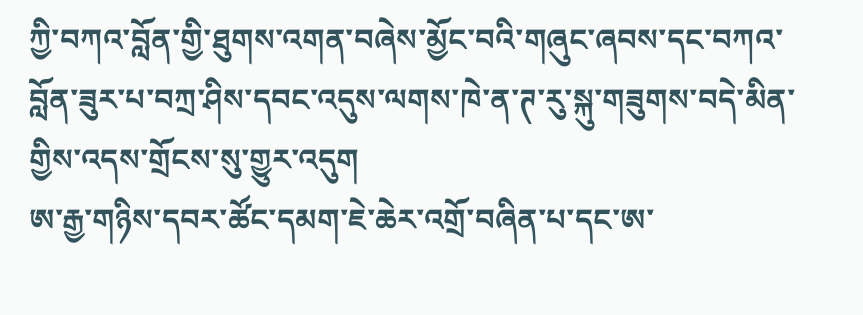ཀྱི་བཀའ་བློན་གྱི་ཐུགས་འགན་བཞེས་མྱོང་བའི་གཞུང་ཞབས་དང་བཀའ་བློན་ཟུར་པ་བཀྲ་ཤིས་དབང་འདུས་ལགས་ཁེ་ན་ཊ་རུ་སྐུ་གཟུགས་བདེ་མིན་གྱིས་འདས་གྲོངས་སུ་གྱུར་འདུག
ཨ་རྒྱ་གཉིས་དབར་ཚོང་དམག་ཇེ་ཆེར་འགྲོ་བཞིན་པ་དང་ཨ་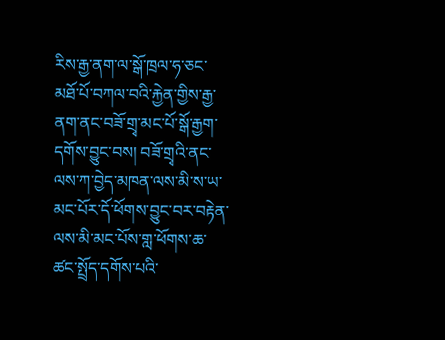རིས་རྒྱ་ནག་ལ་སྒོ་ཁྲལ་ཧ་ཅང་མཐོ་པོ་བཀལ་བའི་རྐྱེན་གྱིས་རྒྱ་ནག་ནང་བཟོ་གྲྭ་མང་པོ་སྒོ་རྒྱག་དགོས་བྱུང་བས། བཟོ་གྲྭའི་ནང་ལས་ཀ་བྱེད་མཁན་ལས་མི་ས་ཡ་མང་པོར་དོ་ཕོགས་བྱུང་བར་བརྟེན་ལས་མི་མང་པོས་གླ་ཕོགས་ཆ་ཚང་སྤྲོད་དགོས་པའི་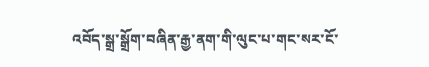འབོད་སྒྲ་སྒྲོག་བཞིན་རྒྱ་ནག་གི་ལུང་པ་གང་སར་ངོ་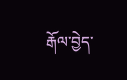རྒོལ་བྱེད་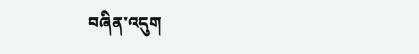བཞིན་འདུག